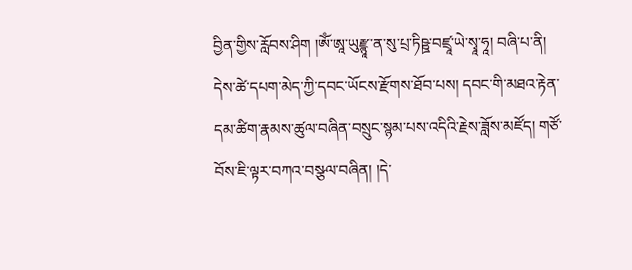བྱིན་གྱིས་རློབས་ཤིག །ཨོཾ་ཨཱ་ཡུརྫྙཱ་ན་སུ་པྲ་ཏིཥྛ་བཛྲཱ་ཡེ་སྭཱ་ཧཱ། བཞི་པ་ནི། དེས་ཚེ་དཔག་མེད་ཀྱི་དབང་ཡོངས་རྫོགས་ཐོབ་པས། དབང་གི་མཐའ་རྟེན་དམ་ཚིག་རྣམས་ཚུལ་བཞིན་བསྲུང་སྙམ་པས་འདིའི་རྗེས་ཟློས་མཛོད། གཙོ་བོས་ཇི་ལྟར་བཀའ་བསྩལ་བཞིན། །དེ་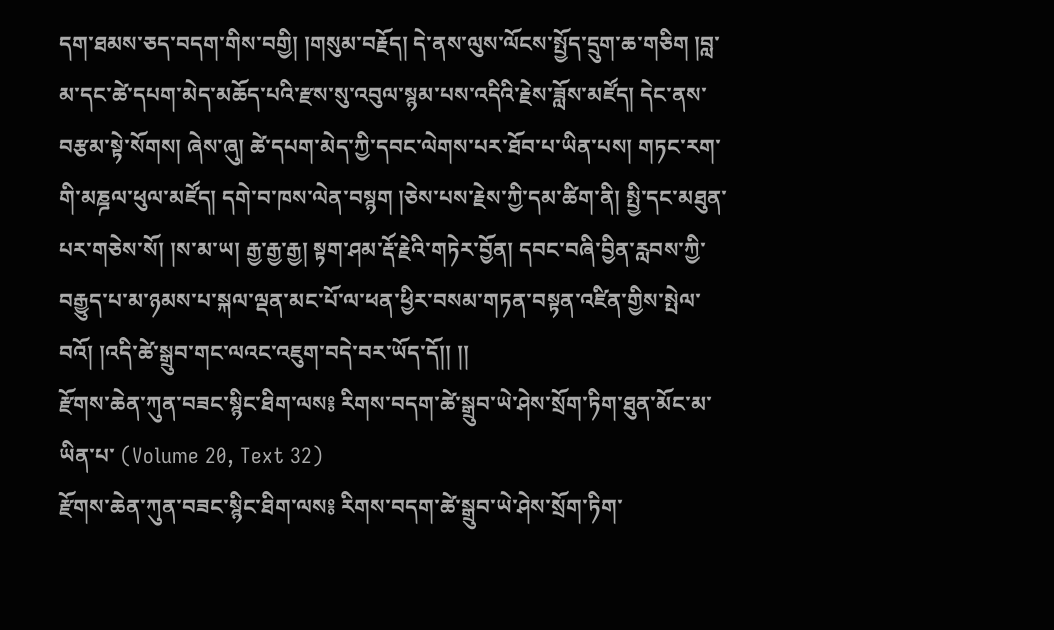དག་ཐམས་ཅད་བདག་གིས་བགྱི། །གསུམ་བརྗོད། དེ་ནས་ལུས་ལོངས་སྤྱོད་དྲུག་ཆ་གཅིག །བླ་མ་དང་ཚེ་དཔག་མེད་མཆོད་པའི་རྫས་སུ་འབུལ་སྙམ་པས་འདིའི་རྗེས་ཟློས་མཛོད། དེང་ནས་བརྩམ་སྟེ་སོགས། ཞེས་ཞུ། ཚེ་དཔག་མེད་ཀྱི་དབང་ལེགས་པར་ཐོབ་པ་ཡིན་པས། གཏང་རག་གི་མཎྜལ་ཕུལ་མཛོད། དགེ་བ་ཁས་ལེན་བསྙག །ཅེས་པས་རྗེས་ཀྱི་དམ་ཚིག་ནི། སྤྱི་དང་མཐུན་པར་གཅེས་སོ། །ས་མ་ཡ། རྒྱ་རྒྱ་རྒྱ། སྟག་ཤམ་རྡོ་རྗེའི་གཏེར་བྱོན། དབང་བཞི་བྱིན་རླབས་ཀྱི་བརྒྱུད་པ་མ་ཉམས་པ་སྐལ་ལྡན་མང་པོ་ལ་ཕན་ཕྱིར་བསམ་གཏན་བསྟན་འཛིན་གྱིས་སྤེལ་བའོ། །འདི་ཚེ་སྒྲུབ་གང་ལའང་འཇུག་བདེ་བར་ཡོད་དོ།། །།
རྫོགས་ཆེན་ཀུན་བཟང་སྙིང་ཐིག་ལས༔ རིགས་བདག་ཚེ་སྒྲུབ་ཡེ་ཤེས་སྲོག་ཏིག་ཐུན་མོང་མ་ཡིན་པ་ (Volume 20, Text 32)
རྫོགས་ཆེན་ཀུན་བཟང་སྙིང་ཐིག་ལས༔ རིགས་བདག་ཚེ་སྒྲུབ་ཡེ་ཤེས་སྲོག་ཏིག་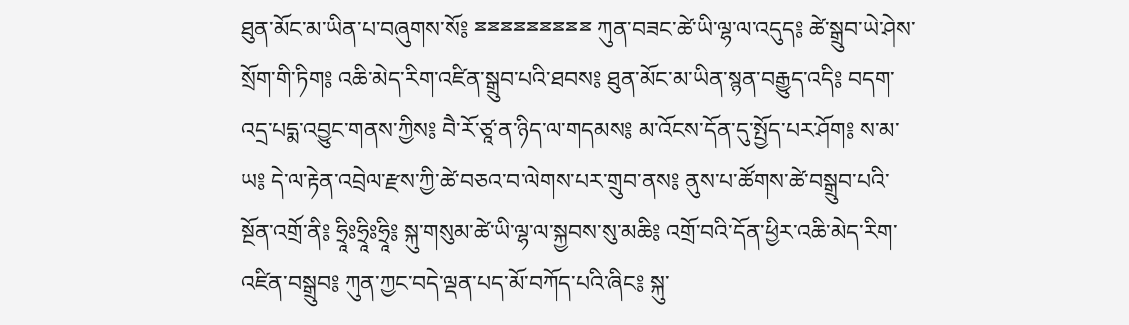ཐུན་མོང་མ་ཡིན་པ་བཞུགས་སོ༔ ྈྈྈྈྈྈྈྈྈ ཀུན་བཟང་ཚེ་ཡི་ལྷ་ལ་འདུད༔ ཚེ་སྒྲུབ་ཡེ་ཤེས་སྲོག་གི་ཏིག༔ འཆི་མེད་རིག་འཛིན་སྒྲུབ་པའི་ཐབས༔ ཐུན་མོང་མ་ཡིན་སྙན་བརྒྱུད་འདི༔ བདག་འདྲ་པདྨ་འབྱུང་གནས་ཀྱིས༔ བཻ་རོ་ཙཱ་ན་ཉིད་ལ་གདམས༔ མ་འོངས་དོན་དུ་སྤྱོད་པར་ཤོག༔ ས་མ་ཡ༔ དེ་ལ་རྟེན་འབྲེལ་རྫས་ཀྱི་ཚེ་བཅའ་བ་ལེགས་པར་གྲུབ་ནས༔ ནུས་པ་ཚོགས་ཚེ་བསྒྲུབ་པའི་སྔོན་འགྲོ་ནི༔ ཧྲཱིཿཧྲཱིཿཧྲཱི༔ སྐུ་གསུམ་ཚེ་ཡི་ལྷ་ལ་སྐྱབས་སུ་མཆི༔ འགྲོ་བའི་དོན་ཕྱིར་འཆི་མེད་རིག་འཛིན་བསྒྲུབ༔ ཀུན་ཀྱང་བདེ་ལྡན་པད་མོ་བཀོད་པའི་ཞིང༔ སྐུ་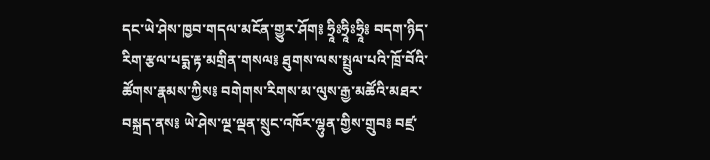དང་ཡེ་ཤེས་ཁྱབ་གདལ་མངོན་གྱུར་ཤོག༔ ཧྲཱིཿཧྲཱིཿཧྲཱི༔ བདག་ཉིད་རིག་རྩལ་པདྨ་རྟ་མགྲིན་གསལ༔ ཐུགས་ལས་སྤྲུལ་པའི་ཁྲོ་བོའི་ཚོགས་རྣམས་ཀྱིས༔ བགེགས་རིགས་མ་ལུས་རྒྱ་མཚོའི་མཐར་བསྐྲད་ནས༔ ཡེ་ཤེས་ལྔ་ལྡན་སྲུང་འཁོར་ལྷུན་གྱིས་གྲུབ༔ བཛྲ་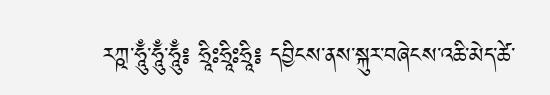རཀྵ་ཧཱུྃ་ཧཱུྃ་ཧཱུྃ༔ ཧྲཱིཿཧྲཱིཿཧྲཱི༔ དབྱིངས་ནས་སྐུར་བཞེངས་འཆི་མེད་ཚེ་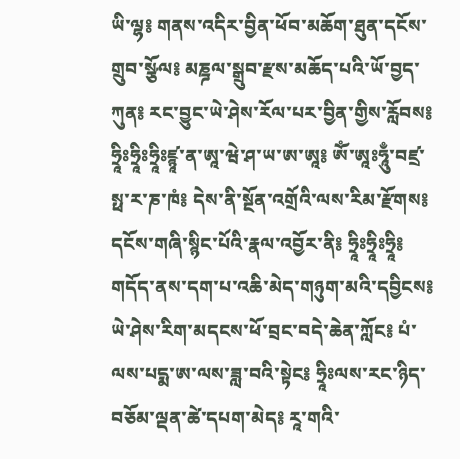ཡི་ལྷ༔ གནས་འདིར་བྱིན་ཕོབ་མཆོག་ཐུན་དངོས་གྲུབ་སྩོལ༔ མཎྜལ་སྒྲུབ་རྫས་མཆོད་པའི་ཡོ་བྱད་ཀུན༔ རང་བྱུང་ཡེ་ཤེས་རོལ་པར་བྱིན་གྱིས་རློབས༔ ཧྲཱིཿཧྲཱིཿཧྲཱིཿཛྙཱ་ན་ཨཱ་ཝེ་ཤ་ཡ་ཨ་ཨཱ༔ ཨོཾ་ཨཱཿཧཱུྃ་བཛྲ་སྥ་ར་ཎ་ཁཾ༔ དེས་ནི་སྔོན་འགྲོའི་ལས་རིམ་རྫོགས༔ དངོས་གཞི་སྙིང་པོའི་རྣལ་འབྱོར་ནི༔ ཧྲཱིཿཧྲཱིཿཧྲཱི༔ གདོད་ནས་དག་པ་འཆི་མེད་གཉུག་མའི་དབྱིངས༔ ཡེ་ཤེས་རིག་མདངས་ཕོ་བྲང་བདེ་ཆེན་ཀློང༔ པཾ་ལས་པདྨ་ཨ་ལས་ཟླ་བའི་སྟེང༔ ཧྲཱིཿལས་རང་ཉིད་བཅོམ་ལྡན་ཚེ་དཔག་མེད༔ རཱ་གའི་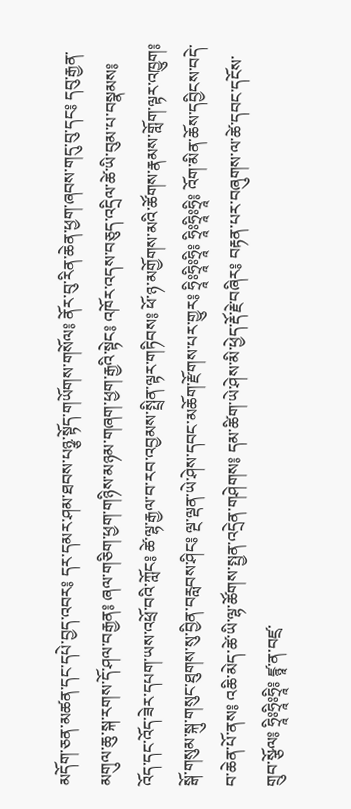མདོག་ཅན་མཚན་དང་དཔེ་བྱད་འབར༔ དར་དམར་ཤམ་ཐབས་པཉྩ་སྟོད་གཡོགས་གསོལ༔ ནོར་བུ་རིན་ཆེན་ཕྱག་ཞབས་གདུ་བུ་དང༔ དབུ་རྒྱན་མགུལ་ཆུ་སྐ་རགས་དོ་ཤལ་བརྒྱན༔ ཞལ་གཅིག་ཕྱག་གཉིས་མཉམ་གཞག་ཕྱག་རྒྱའི་སྟེང༔ འཁོར་འདས་བཅུད་འདྲིལ་ཚེ་ཡི་བུམ་པ་བསྣམས༔ འོད་དང་འོད་ཟེར་དཔག་ཡས་འཕྲོ་བའི་ཀློང༔ ཚེ་ལྷ་རྒྱལ་བ་རབ་འབྱམས་སྤྲིན་ལྟར་གཏིབས༔ ཕོ་ཉ་མགྱོགས་མའི་ཚོགས་རྣམས་གློག་ལྟར་འཁྱུག༔ སྒོ་གསུམ་སྐུ་གསུང་ཐུགས་སུ་བྱིན་བརླབས་ཤིང༔ ལྔ་ལྡན་ཡེ་ཤེས་དབང་མཆོག་རྫོགས་པར་གྱུར༔ ཧྲཱིཿཧྲཱིཿཧྲཱི༔ ཧྲཱིཿཧྲཱིཿཧྲཱི༔ འོག་མིན་ཆོས་དབྱིངས་བདེ་བ་ཆེན་པོ་ནས༔ འཆི་མེད་ཚེ་ཡི་ལྷ་ཚོགས་སྤྱན་འདྲེན་གཤེགས༔ དམ་ཚིག་ཡེ་ཤེས་མི་ཕྱེད་རྡོ་རྗེ་བཞིར༔ བརྟན་པར་བཞུགས་ལ་ཚེ་དབང་དངོས་གྲུབ་སྩོལ༔ ཧྲཱིཿཧྲཱིཿཧྲཱི༔ ཛྙཱ་ན་བཛྲ་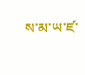ས་མ་ཡ་ཛ་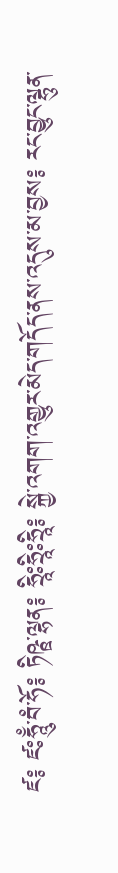ཛ༔ ཛཿཧཱུྃ་བཾ་ཧོ༔ ཏིཥྛ་ལྷན༔ ཧྲཱིཿཧྲཱིཿཧྲཱི༔ སྐྱེ་འགག་འགྱུར་མེད་གདོད་ནས་འདུས་མ་བྱས༔ རང་བྱུང་ལྷུན་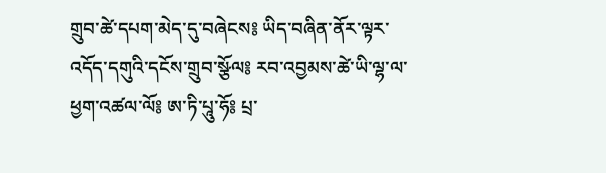གྲུབ་ཚེ་དཔག་མེད་དུ་བཞེངས༔ ཡིད་བཞིན་ནོར་ལྟར་འདོད་དགུའི་དངོས་གྲུབ་སྩོལ༔ རབ་འབྱམས་ཚེ་ཡི་ལྷ་ལ་ཕྱག་འཚལ་ལོ༔ ཨ་ཏི་པཱུ་ཧོ༔ པྲ་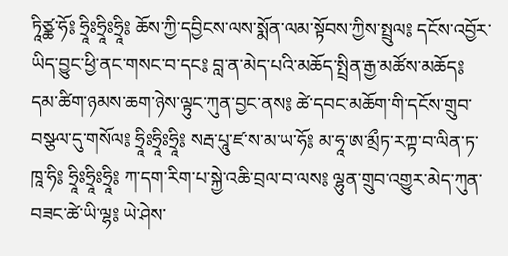ཏཱིཙྪ་ཧོ༔ ཧྲཱིཿཧྲཱིཿཧྲཱི༔ ཆོས་ཀྱི་དབྱིངས་ལས་སྨོན་ལམ་སྟོབས་ཀྱིས་སྤྲུལ༔ དངོས་འབྱོར་ཡིད་བྱུང་ཕྱི་ནང་གསང་བ་དང༔ བླ་ན་མེད་པའི་མཆོད་སྤྲིན་རྒྱ་མཚོས་མཆོད༔ དམ་ཚིག་ཉམས་ཆག་ཉེས་ལྟུང་ཀུན་བྱང་ནས༔ ཚེ་དབང་མཆོག་གི་དངོས་གྲུབ་བསྩལ་དུ་གསོལ༔ ཧྲཱིཿཧྲཱིཿཧྲཱི༔ སརྦ་པཱུ་ཛ་ས་མ་ཡ་ཧོ༔ མ་ཧཱ་ཨ་མྲྀཏ་རཀྟ་བ་ལིན་ཏ་ཁཱ་ཧི༔ ཧྲཱིཿཧྲཱིཿཧྲཱི༔ ཀ་དག་རིག་པ་སྐྱེ་འཆི་བྲལ་བ་ལས༔ ལྷུན་གྲུབ་འགྱུར་མེད་ཀུན་བཟང་ཚེ་ཡི་ལྷ༔ ཡེ་ཤེས་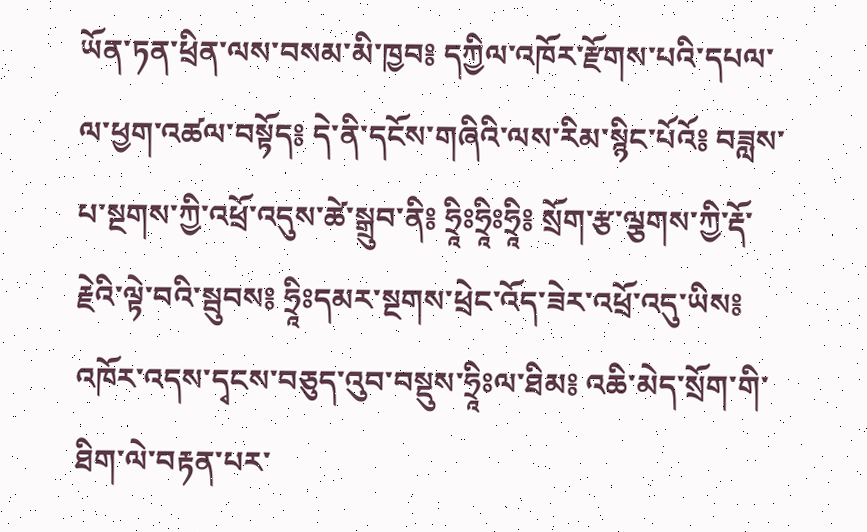ཡོན་ཏན་ཕྲིན་ལས་བསམ་མི་ཁྱབ༔ དཀྱིལ་འཁོར་རྫོགས་པའི་དཔལ་ལ་ཕྱག་འཚལ་བསྟོད༔ དེ་ནི་དངོས་གཞིའི་ལས་རིམ་སྙིང་པོའོ༔ བཟླས་པ་སྔགས་ཀྱི་འཕྲོ་འདུས་ཚེ་སྒྲུབ་ནི༔ ཧྲཱིཿཧྲཱིཿཧྲཱི༔ སྲོག་རྩ་ལྕགས་ཀྱི་རྡོ་རྗེའི་ལྟེ་བའི་སྦུབས༔ ཧྲཱིཿདམར་སྔགས་ཕྲེང་འོད་ཟེར་འཕྲོ་འདུ་ཡིས༔ འཁོར་འདས་དྭངས་བཅུད་འུབ་བསྡུས་ཧྲཱིཿལ་ཐིམ༔ འཆི་མེད་སྲོག་གི་ཐིག་ལེ་བརྟན་པར་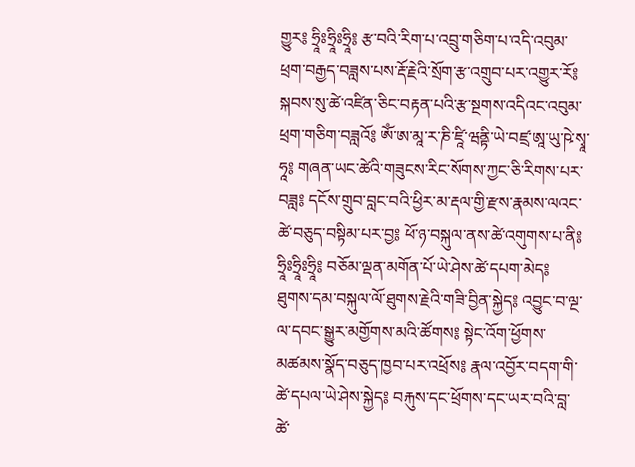གྱུར༔ ཧྲཱིཿཧྲཱིཿཧྲཱི༔ རྩ་བའི་རིག་པ་འབྲུ་གཅིག་པ་འདི་འབུམ་ཕྲག་བརྒྱད་བཟླས་པས་རྡོ་རྗེའི་སྲོག་རྩ་འགྲུབ་པར་འགྱུར་རོ༔ སྐབས་སུ་ཚེ་འཛིན་ཅིང་བརྟན་པའི་རྩ་སྔགས་འདིའང་འབུམ་ཕྲག་གཅིག་བཟླའོ༔ ཨོཾ་ཨ་མཱ་ར་ཎི་ཛཱི་ཝནྟི་ཡེ་བཛྲ་ཨཱ་ཡུ་ཥེ་སྭཱ་ཧཱ༔ གཞན་ཡང་ཚེའི་གཟུངས་རིང་སོགས་ཀྱང་ཅི་རིགས་པར་བཟླ༔ དངོས་གྲུབ་བླང་བའི་ཕྱིར་མ་རྡལ་གྱི་རྫས་རྣམས་ལའང་ཚེ་བཅུད་བསྟིམ་པར་བྱ༔ ཕོ་ཉ་བསྐུལ་ནས་ཚེ་འགུགས་པ་ནི༔ ཧྲཱིཿཧྲཱིཿཧྲཱི༔ བཅོམ་ལྡན་མགོན་པོ་ཡེ་ཤེས་ཚེ་དཔག་མེད༔ ཐུགས་དམ་བསྐུལ་ལོ་ཐུགས་རྗེའི་གཟི་བྱིན་སྐྱེད༔ འབྱུང་བ་ལྔ་ལ་དབང་སྒྱུར་མགྱོགས་མའི་ཚོགས༔ སྟེང་འོག་ཕྱོགས་མཚམས་སྣོད་བཅུད་ཁྱབ་པར་འཕྲོས༔ རྣལ་འབྱོར་བདག་གི་ཚེ་དཔལ་ཡེ་ཤེས་སྐྱེད༔ བརྐུས་དང་ཕྲོགས་དང་ཡར་བའི་བླ་ཚེ་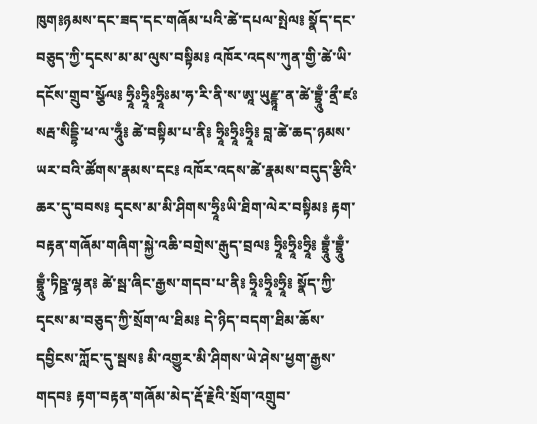ཁུག༔ཉམས་དང་ཟད་དང་གཞོམ་པའི་ཚེ་དཔལ་སྤེལ༔ སྣོད་དང་བཅུད་ཀྱི་དྭངས་མ་མ་ལུས་བསྟིམ༔ འཁོར་འདས་ཀུན་གྱི་ཚེ་ཡི་དངོས་གྲུབ་སྩོལ༔ ཧྲཱིཿཧྲཱིཿཧྲཱིཿམ་ཧ་རི་ནི་ས་ཨཱ་ཡུརྫྙཱ་ན་ཚེ་བྷྲཱུྃ་ནྲྀ་ཛཿསརྦ་སིདྡྷི་ཕ་ལ་ཧཱུྃ༔ ཚེ་བསྟིམ་པ་ནི༔ ཧྲཱིཿཧྲཱིཿཧྲཱི༔ བླ་ཚེ་ཆད་ཉམས་ཡར་བའི་ཚོགས་རྣམས་དང༔ འཁོར་འདས་ཚེ་རྣམས་བདུད་རྩིའི་ཆར་དུ་བབས༔ དྭངས་མ་མི་ཤིགས་ཧྲཱིཿཡི་ཐིག་ལེར་བསྟིམ༔ རྟག་བརྟན་གཞོམ་གཞིག་སྐྱེ་འཆི་བགྲེས་རྒུད་བྲལ༔ ཧྲཱིཿཧྲཱིཿཧྲཱི༔ བྷྲཱུྃ་བྷྲཱུྃ་བྷྲཱུྃ་ཏིཥྛ་ལྷན༔ ཚེ་སྦ་ཞིང་རྒྱས་གདབ་པ་ནི༔ ཧྲཱིཿཧྲཱིཿཧྲཱི༔ སྣོད་ཀྱི་དྭངས་མ་བཅུད་ཀྱི་སྲོག་ལ་ཐིམ༔ དེ་ཉིད་བདག་ཐིམ་ཆོས་དབྱིངས་ཀློང་དུ་སྦས༔ མི་འགྱུར་མི་ཤིགས་ཡེ་ཤེས་ཕྱག་རྒྱས་གདབ༔ རྟག་བརྟན་གཞོམ་མེད་རྡོ་རྗེའི་སྲོག་འགྲུབ་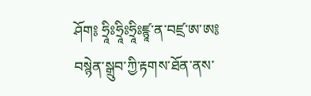ཤོག༔ ཧྲཱིཿཧྲཱིཿཧྲཱིཿཛྙཱ་ན་བཛྲ་ཨ་ཨ༔ བསྙེན་སྒྲུབ་ཀྱི་རྟགས་ཐོན་ནས་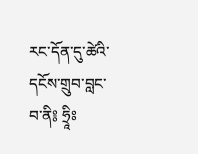རང་དོན་དུ་ཚེའི་དངོས་གྲུབ་བླང་བ་ནི༔ ཧྲཱིཿ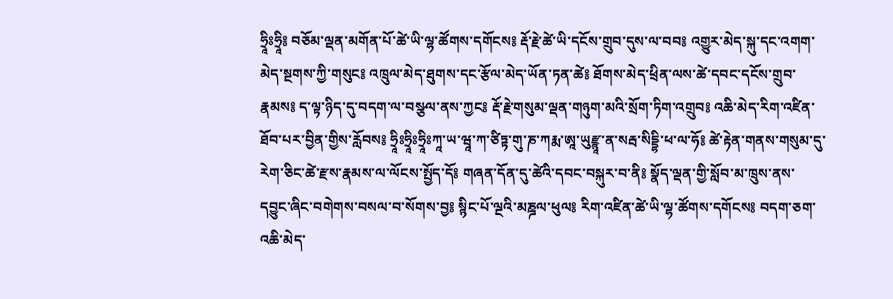ཧྲཱིཿཧྲཱི༔ བཅོམ་ལྡན་མགོན་པོ་ཚེ་ཡི་ལྷ་ཚོགས་དགོངས༔ རྡོ་རྗེ་ཚེ་ཡི་དངོས་གྲུབ་དུས་ལ་བབ༔ འགྱུར་མེད་སྐུ་དང་འགག་མེད་སྔགས་ཀྱི་གསུང༔ འཁྲུལ་མེད་ཐུགས་དང་རྩོལ་མེད་ཡོན་ཏན་ཚེ༔ ཐོགས་མེད་ཕྲིན་ལས་ཚེ་དབང་དངོས་གྲུབ་རྣམས༔ ད་ལྟ་ཉིད་དུ་བདག་ལ་བསྩལ་ནས་ཀྱང༔ རྡོ་རྗེ་གསུམ་ལྡན་གཉུག་མའི་སྲོག་ཏིག་འགྲུབ༔ འཆི་མེད་རིག་འཛིན་ཐོབ་པར་བྱིན་གྱིས་རློབས༔ ཧྲཱིཿཧྲཱིཿཧྲཱིཿཀཱ་ཡ་ཝཱ་ཀ་ཙིཏྟ་གུ་ཎ་ཀརྨ་ཨཱ་ཡུརྫྙཱ་ན་སརྦ་སིདྡྷི་ཕ་ལ་ཧོ༔ ཚེ་རྟེན་གནས་གསུམ་དུ་རེག་ཅིང་ཚེ་རྫས་རྣམས་ལ་ལོངས་སྤྱོད་དོ༔ གཞན་དོན་དུ་ཚེའི་དབང་བསྐུར་བ་ནི༔ སྣོད་ལྡན་གྱི་སློབ་མ་ཁྲུས་ནས་དབྱུང་ཞིང་བགེགས་བསལ་བ་སོགས་བྱ༔ སྙིང་པོ་ལྔའི་མཎྜལ་ཕུལ༔ རིག་འཛིན་ཚེ་ཡི་ལྷ་ཚོགས་དགོངས༔ བདག་ཅག་འཆི་མེད་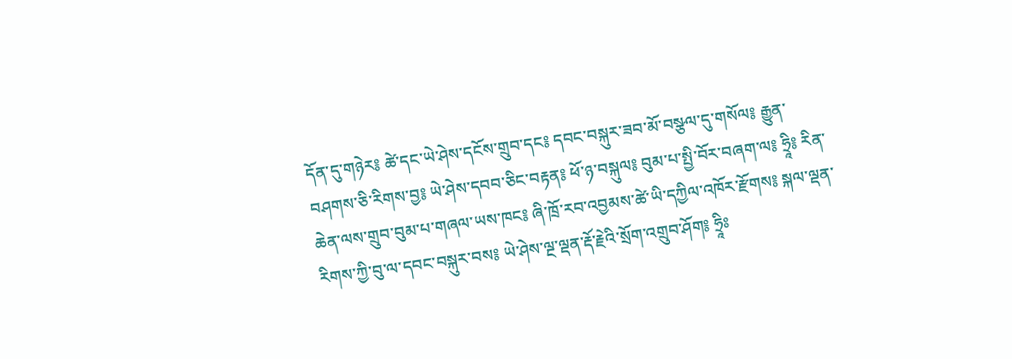དོན་དུ་གཉེར༔ ཚེ་དང་ཡེ་ཤེས་དངོས་གྲུབ་དང༔ དབང་བསྐུར་ཟབ་མོ་བསྩལ་དུ་གསོལ༔ རྒྱུན་བཤགས་ཅི་རིགས་བྱ༔ ཡེ་ཤེས་དབབ་ཅིང་བརྟན༔ ཕོ་ཉ་བསྐུལ༔ བུམ་པ་སྤྱི་བོར་བཞག་ལ༔ ཧྲཱི༔ རིན་ཆེན་ལས་གྲུབ་བུམ་པ་གཞལ་ཡས་ཁང༔ ཞི་ཁྲོ་རབ་འབྱམས་ཚེ་ཡི་དཀྱིལ་འཁོར་རྫོགས༔ སྐལ་ལྡན་རིགས་ཀྱི་བུ་ལ་དབང་བསྐུར་བས༔ ཡེ་ཤེས་ལྔ་ལྡན་རྡོ་རྗེའི་སྲོག་འགྲུབ་ཤོག༔ ཧྲཱིཿ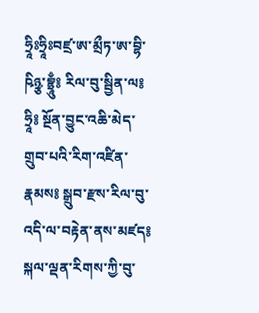ཧྲཱིཿཧྲཱིཿབཛྲ་ཨ་མྲྀཏ་ཨ་བྷི་ཥིཉྩ་བྷྲཱུྃ༔ རིལ་བུ་སྦྱིན་ལ༔ ཧྲཱི༔ སྔོན་བྱུང་འཆི་མེད་གྲུབ་པའི་རིག་འཛིན་རྣམས༔ སྒྲུབ་རྫས་རིལ་བུ་འདི་ལ་བརྟེན་ནས་མཛད༔ སྐལ་ལྡན་རིགས་ཀྱི་བུ་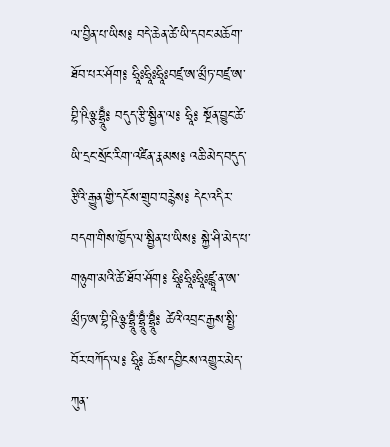ལ་བྱིན་པ་ཡིས༔ བདེ་ཆེན་ཚེ་ཡི་དབང་མཆོག་ཐོབ་པར་ཤོག༔ ཧྲཱིཿཧྲཱིཿཧྲཱིཿབཛྲ་ཨ་མྲྀཏ་བཛྲ་ཨ་བྷི་ཥིཉྩ་བྷྲཱུྃ༔ བདུད་རྩི་སྦྱིན་ལ༔ ཧྲཱི༔ སྔོན་བྱུང་ཚེ་ཡི་དྲང་སྲོང་རིག་འཛིན་རྣམས༔ འཆི་མེད་བདུད་རྩིའི་རྒྱུན་གྱི་དངོས་གྲུབ་བརྙེས༔ དེང་འདིར་བདག་གིས་ཁྱོད་ལ་སྦྱིན་པ་ཡིས༔ སྐྱེ་ཤི་མེད་པ་གཉུག་མའི་ཚེ་ཐོབ་ཤོག༔ ཧྲཱིཿཧྲཱིཿཧྲཱིཿཛྙཱ་ན་ཨ་མྲྀཏ་ཨ་བྷི་ཥིཉྩ་བྷྲཱུྃ་བྷྲཱུྃ་བྷྲཱུྃ༔ ཚེའི་འབྲང་རྒྱས་སྤྱི་བོར་བཀོད་ལ༔ ཧྲཱི༔ ཆོས་དབྱིངས་འགྱུར་མེད་ཀུན་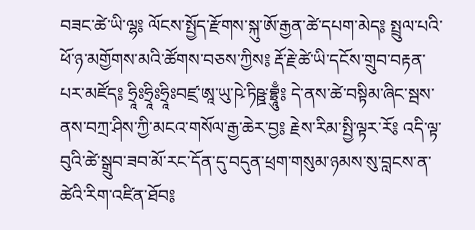བཟང་ཚེ་ཡི་ལྷ༔ ལོངས་སྤྱོད་རྫོགས་སྐུ་ཨོ་རྒྱན་ཚེ་དཔག་མེད༔ སྤྲུལ་པའི་ཕོ་ཉ་མགྱོགས་མའི་ཚོགས་བཅས་ཀྱིས༔ རྡོ་རྗེ་ཚེ་ཡི་དངོས་གྲུབ་བརྟན་པར་མཛོད༔ ཧྲཱིཿཧྲཱིཿཧྲཱིཿབཛྲ་ཨཱ་ཡུ་ཥེ་ཏིཥྛ་བྷྲཱུྃ༔ དེ་ནས་ཚེ་བསྟིམ་ཞིང་སྦས་ནས་བཀྲ་ཤིས་ཀྱི་མངའ་གསོལ་རྒྱ་ཆེར་བྱ༔ རྗེས་རིམ་སྤྱི་ལྟར་རོ༔ འདི་ལྟ་བུའི་ཚེ་སྒྲུབ་ཟབ་མོ་རང་དོན་དུ་བདུན་ཕྲག་གསུམ་ཉམས་སུ་བླངས་ན་ཚེའི་རིག་འཛིན་ཐོབ༔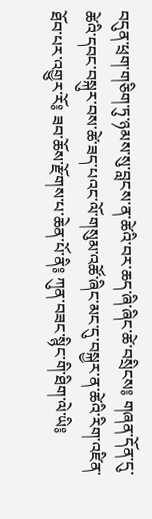བདུན་ཕྲག་གཅིག་ཏུ་ཉམས་སུ་བླངས་ན་ཚེའི་བར་ཆད་ཞི་ཞིང་ཚེ་བསྲིངས༔ གཞན་དོན་དུ་ཚེའི་དབང་བསྐུར་བས་ཚེ་ཟད་པའང་ལོ་གསུམ་འཚོ་ཞིང་མང་དུ་བསྐྱར་ན་ཚེའི་རིག་འཛིན་ཐོབ་པར་འགྱུར་རོ༔ ཟབ་ཆོས་རྫོགས་པ་ཆེན་པོ་ནི༔ ཀུན་བཟང་སྙིང་གི་ཐིག་ལེ་ཡི༔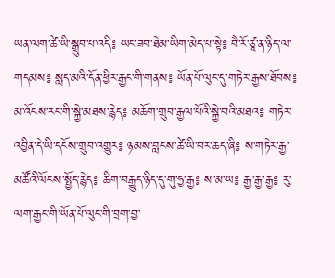ཡན་ལག་ཚེ་ཡི་སྒྲུབ་པ་འདི༔ ཡང་ཟབ་ཐེམ་ཡིག་མེད་པ་སྟེ༔ བཻ་རོ་ཙཱ་ན་ཉིད་ལ་གདམས༔ སླད་མའི་དོན་ཕྱིར་རྒྱང་གི་གནས༔ ཡོན་པོ་ལུང་དུ་གཏེར་རྒྱས་ཐོབས༔ མ་འོངས་རང་གི་སྐྱེ་མཐས་རྙེད༔ མཆོག་གྲུབ་རྒྱལ་པོའི་སྐྱེ་བའི་མཐའ༔ གཏེར་འབྱིན་དེ་ཡི་དངོས་གྲུབ་འགྱུར༔ ཉམས་བླངས་ཚེ་ཡི་བར་ཆད་ཞི༔ ས་གཏེར་རྒྱ་མཚོའི་ལོངས་སྤྱོད་རྙེད༔ ཆིག་བརྒྱུད་ཉིད་དུ་གུ་ཧྱ་རྒྱ༔ ས་མ་ཡ༔ རྒྱ་རྒྱ་རྒྱ༔ རུ་ལག་རྒྱང་གི་ཡོན་པོ་ལུང་གི་བྲག་བྱ་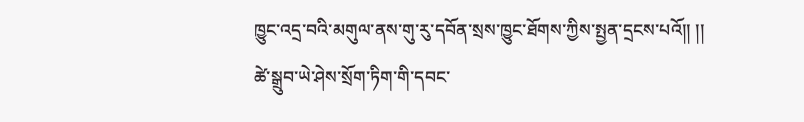ཁྱུང་འདྲ་བའི་མགུལ་ནས་གུ་རུ་དབོན་སྲས་ཁྱུང་ཐོགས་ཀྱིས་སྤྱན་དྲངས་པའོ།། །།
ཚེ་སྒྲུབ་ཡེ་ཤེས་སྲོག་ཏིག་གི་དབང་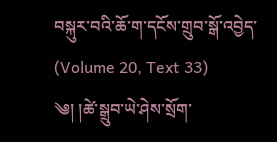བསྐུར་བའི་ཆོ་ག་དངོས་གྲུབ་སྒོ་འབྱེད་ (Volume 20, Text 33)
༄། །ཚེ་སྒྲུབ་ཡེ་ཤེས་སྲོག་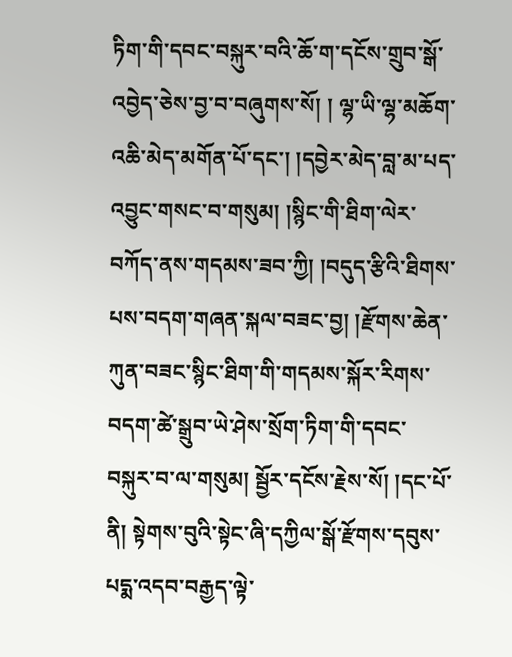ཏིག་གི་དབང་བསྐུར་བའི་ཆོ་ག་དངོས་གྲུབ་སྒོ་འབྱེད་ཅེས་བྱ་བ་བཞུགས་སོ། ། ལྷ་ཡི་ལྷ་མཆོག་འཆི་མེད་མགོན་པོ་དང་། །དབྱེར་མེད་བླ་མ་པད་འབྱུང་གསང་བ་གསུམ། །སྙིང་གི་ཐིག་ལེར་བཀོད་ནས་གདམས་ཟབ་ཀྱི། །བདུད་རྩིའི་ཐིགས་པས་བདག་གཞན་སྐལ་བཟང་བྱ། །རྫོགས་ཆེན་ཀུན་བཟང་སྙིང་ཐིག་གི་གདམས་སྐོར་རིགས་བདག་ཚེ་སྒྲུབ་ཡེ་ཤེས་སྲོག་ཏིག་གི་དབང་བསྐུར་བ་ལ་གསུམ། སྦྱོར་དངོས་རྗེས་སོ། །དང་པོ་ནི། སྟེགས་བུའི་སྟེང་ཞི་དཀྱིལ་སྒོ་རྫོགས་དབུས་པདྨ་འདབ་བརྒྱད་ལྟེ་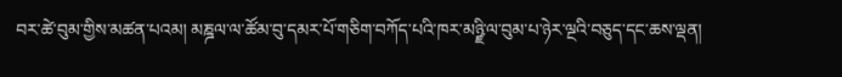བར་ཚེ་བུམ་གྱིས་མཚན་པའམ། མཎྜལ་ལ་ཚོམ་བུ་དམར་པོ་གཅིག་བཀོད་པའི་ཁར་མཉྫི་ལ་བུམ་པ་ཉེར་ལྔའི་བཅུད་དང་ཆས་ལྡན།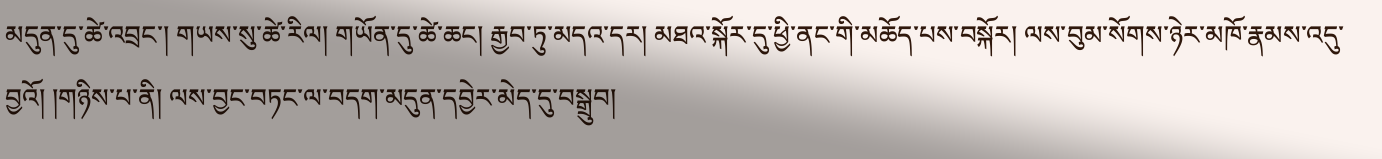མདུན་དུ་ཚེ་འབྲང་། གཡས་སུ་ཚེ་རིལ། གཡོན་དུ་ཚེ་ཆང། རྒྱབ་ཏུ་མདའ་དར། མཐའ་སྐོར་དུ་ཕྱི་ནང་གི་མཆོད་པས་བསྐོར། ལས་བུམ་སོགས་ཉེར་མཁོ་རྣམས་འདུ་བྱའོ། །གཉིས་པ་ནི། ལས་བྱང་བཏང་ལ་བདག་མདུན་དབྱེར་མེད་དུ་བསྒྲུབ།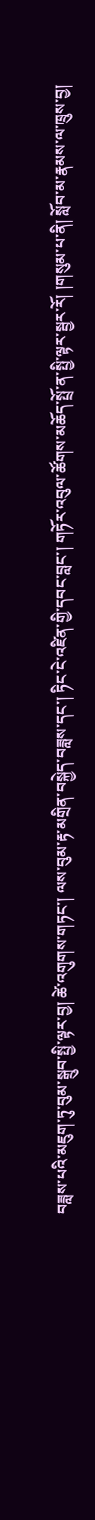བཟླས་པའི་མཇུག་ཏུ་བུམ་སྒྲུབ་སྤྱི་ལྟར་བྱ། ཚེ་འགུགས་གཏང་། ལས་བུམ་རྟ་མགྲིན་བསྐྱེད་བཟླས་དང་། ཏིང་ངེ་འཛིན་གྱི་དབང་བླང་། གཏོར་འབུལ་ཚོགས་མཆོད་སྤྲོ་ན་སྤྱི་ལྟར་སྦྱར་རོ། །གསུམ་པ་ནི། སློབ་མ་རྣམས་ལ་ཁྲུས་བྱ།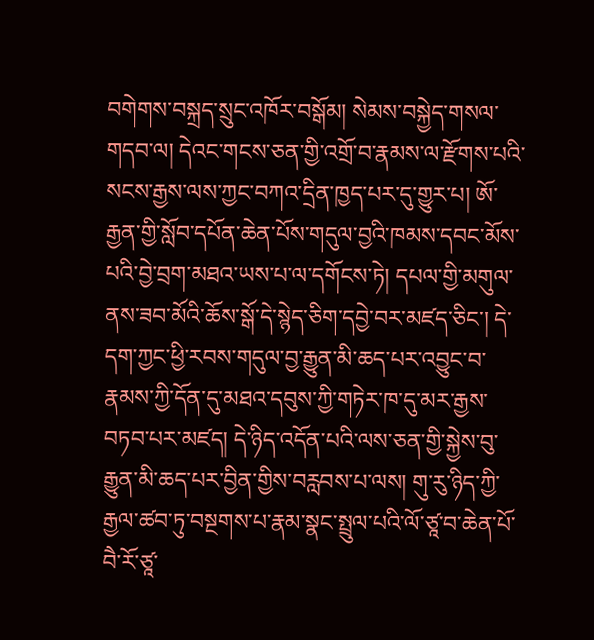བགེགས་བསྐྲད་སྲུང་འཁོར་བསྒོམ། སེམས་བསྐྱེད་གསལ་གདབ་ལ། དེའང་གངས་ཅན་གྱི་འགྲོ་བ་རྣམས་ལ་རྫོགས་པའི་སངས་རྒྱས་ལས་ཀྱང་བཀའ་དྲིན་ཁྱད་པར་དུ་གྱུར་པ། ཨོ་རྒྱན་གྱི་སློབ་དཔོན་ཆེན་པོས་གདུལ་བྱའི་ཁམས་དབང་མོས་པའི་བྱེ་བྲག་མཐའ་ཡས་པ་ལ་དགོངས་ཏེ། དཔལ་གྱི་མགུལ་ནས་ཟབ་མོའི་ཆོས་སྒོ་དེ་སྙེད་ཅིག་དབྱེ་བར་མཛད་ཅིང་། དེ་དག་ཀྱང་ཕྱི་རབས་གདུལ་བྱ་རྒྱུན་མི་ཆད་པར་འབྱུང་བ་རྣམས་ཀྱི་དོན་དུ་མཐའ་དབུས་ཀྱི་གཏེར་ཁ་དུ་མར་རྒྱས་བཏབ་པར་མཛད། དེ་ཉིད་འདོན་པའི་ལས་ཅན་གྱི་སྐྱེས་བུ་རྒྱུན་མི་ཆད་པར་བྱིན་གྱིས་བརླབས་པ་ལས། གུ་རུ་ཉིད་ཀྱི་རྒྱལ་ཚབ་ཏུ་བསྔགས་པ་རྣམ་སྣང་སྤྲུལ་པའི་ལོ་ཙཱ་བ་ཆེན་པོ་བཻ་རོ་ཙཱ་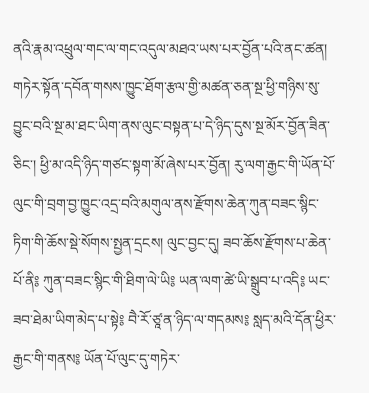ནའི་རྣམ་འཕྲུལ་གང་ལ་གང་འདུལ་མཐའ་ཡས་པར་བྱོན་པའི་ནང་ཚན། གཏེར་སྟོན་དབོན་གསས་ཁྱུང་ཐོག་རྩལ་གྱི་མཚན་ཅན་སྔ་ཕྱི་གཉིས་སུ་བྱུང་བའི་སྔ་མ་ཐང་ཡིག་ནས་ལུང་བསྟན་པ་དེ་ཉིད་དུས་སྔ་མོར་བྱོན་ཟིན་ཅིང་། ཕྱི་མ་འདི་ཉིད་གཙང་སྟག་མོ་ཞེས་པར་བྱོན། རུ་ལག་རྒྱང་གི་ཡོན་པོ་ལུང་གི་བྲག་བྱ་ཁྱུང་འདྲ་བའི་མགུལ་ནས་རྫོགས་ཆེན་ཀུན་བཟང་སྙིང་ཏིག་གི་ཆོས་སྡེ་སོགས་སྤྱན་དྲངས། ལུང་བྱང་དུ། ཟབ་ཆོས་རྫོགས་པ་ཆེན་པོ་ནི༔ ཀུན་བཟང་སྙིང་གི་ཐིག་ལེ་ཡི༔ ཡན་ལག་ཚེ་ཡི་སྒྲུབ་པ་འདི༔ ཡང་ཟབ་ཐེམ་ཡིག་མེད་པ་སྟེ༔ བཻ་རོ་ཙཱ་ན་ཉིད་ལ་གདམས༔ སླད་མའི་དོན་ཕྱིར་རྒྱང་གི་གནས༔ ཡོན་པོ་ལུང་དུ་གཏེར་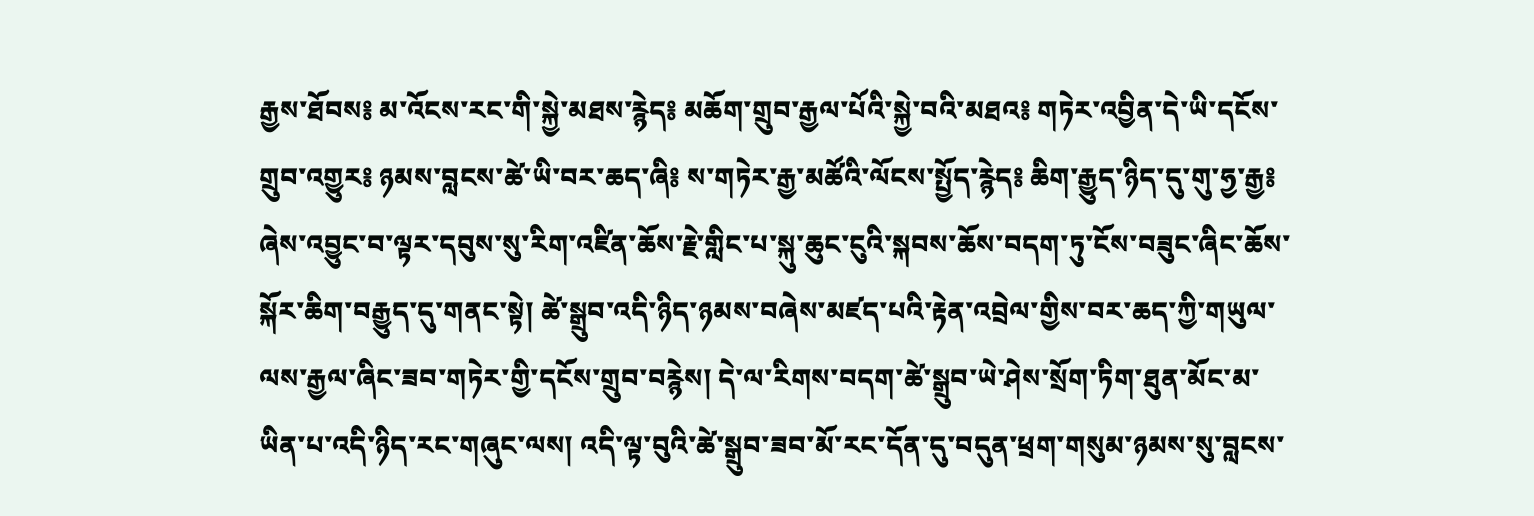རྒྱས་ཐོབས༔ མ་འོངས་རང་གི་སྐྱེ་མཐས་རྙེད༔ མཆོག་གྲུབ་རྒྱལ་པོའི་སྐྱེ་བའི་མཐའ༔ གཏེར་འབྱིན་དེ་ཡི་དངོས་གྲུབ་འགྱུར༔ ཉམས་བླངས་ཚེ་ཡི་བར་ཆད་ཞི༔ ས་གཏེར་རྒྱ་མཚོའི་ལོངས་སྤྱོད་རྙེད༔ ཆིག་རྒྱུད་ཉིད་དུ་གུ་ཧྱ་རྒྱ༔ ཞེས་འབྱུང་བ་ལྟར་དབུས་སུ་རིག་འཛིན་ཆོས་རྗེ་གླིང་པ་སྐུ་ཆུང་ངུའི་སྐབས་ཆོས་བདག་ཏུ་ངོས་བཟུང་ཞིང་ཆོས་སྐོར་ཆིག་བརྒྱུད་དུ་གནང་སྟེ། ཚེ་སྒྲུབ་འདི་ཉིད་ཉམས་བཞེས་མཛད་པའི་རྟེན་འབྲེལ་གྱིས་བར་ཆད་ཀྱི་གཡུལ་ལས་རྒྱལ་ཞིང་ཟབ་གཏེར་གྱི་དངོས་གྲུབ་བརྙེས། དེ་ལ་རིགས་བདག་ཚེ་སྒྲུབ་ཡེ་ཤེས་སྲོག་ཏིག་ཐུན་མོང་མ་ཡིན་པ་འདི་ཉིད་རང་གཞུང་ལས། འདི་ལྟ་བུའི་ཚེ་སྒྲུབ་ཟབ་མོ་རང་དོན་དུ་བདུན་ཕྲག་གསུམ་ཉམས་སུ་བླངས་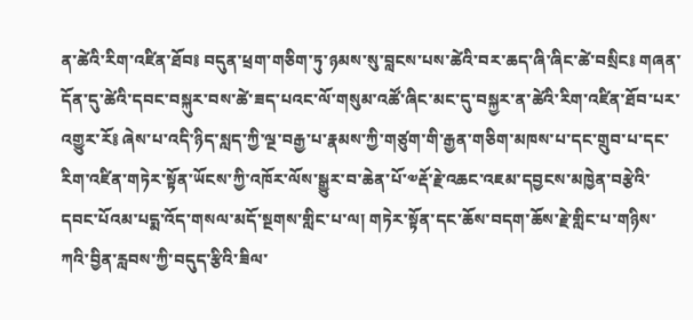ན་ཚེའི་རིག་འཛིན་ཐོབ༔ བདུན་ཕྲག་གཅིག་ཏུ་ཉམས་སུ་བླངས་པས་ཚེའི་བར་ཆད་ཞི་ཞིང་ཚེ་བསྲིང༔ གཞན་དོན་དུ་ཚེའི་དབང་བསྐུར་བས་ཚེ་ཟད་པའང་ལོ་གསུམ་འཚོ་ཞིང་མང་དུ་བསྐྱར་ན་ཚེའི་རིག་འཛིན་ཐོབ་པར་འགྱུར་རོ༔ ཞེས་པ་འདི་ཉིད་སླད་ཀྱི་ལྔ་བརྒྱ་པ་རྣམས་ཀྱི་གཙུག་གི་རྒྱན་གཅིག་མཁས་པ་དང་གྲུབ་པ་དང་རིག་འཛིན་གཏེར་སྟོན་ཡོངས་ཀྱི་འཁོར་ལོས་སྒྱུར་བ་ཆེན་པོ་༧རྡོ་རྗེ་འཆང་འཇམ་དབྱངས་མཁྱེན་བརྩེའི་དབང་པོའམ་པདྨ་འོད་གསལ་མདོ་སྔགས་གླིང་པ་ལ། གཏེར་སྟོན་དང་ཆོས་བདག་ཆོས་རྗེ་གླིང་པ་གཉིས་ཀའི་བྱིན་རླབས་ཀྱི་བདུད་རྩིའི་ཟིལ་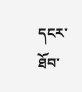དངར་ཐོབ་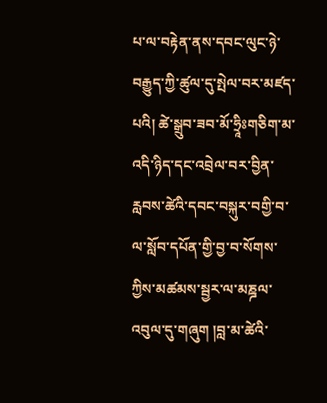པ་ལ་བརྟེན་ནས་དབང་ལུང་ཉེ་བརྒྱུད་ཀྱི་ཚུལ་དུ་སྤེལ་བར་མཛད་པའི། ཚེ་སྒྲུབ་ཟབ་མོ་ཧྲཱིཿགཅིག་མ་འདི་ཉིད་དང་འབྲེལ་བར་བྱིན་རླབས་ཚེའི་དབང་བསྐུར་བགྱི་བ་ལ་སློབ་དཔོན་གྱི་བྱ་བ་སོགས་ཀྱིས་མཚམས་སྦྱར་ལ་མཎྜལ་འབུལ་དུ་གཞུག །བླ་མ་ཚེའི་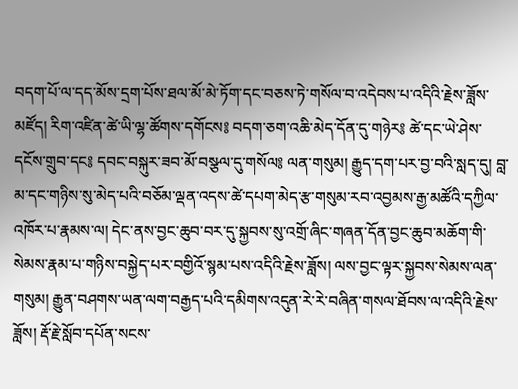བདག་པོ་ལ་དད་མོས་དྲག་པོས་ཐལ་མོ་མེ་ཏོག་དང་བཅས་ཏེ་གསོལ་བ་འདེབས་པ་འདིའི་རྗེས་ཟློས་མཛོད། རིག་འཛིན་ཚེ་ཡི་ལྷ་ཚོགས་དགོངས༔ བདག་ཅག་འཆི་མེད་དོན་དུ་གཉེར༔ ཚེ་དང་ཡེ་ཤེས་དངོས་གྲུབ་དང༔ དབང་བསྐུར་ཟབ་མོ་བསྩལ་དུ་གསོལ༔ ལན་གསུམ། རྒྱུད་དག་པར་བྱ་བའི་སླད་དུ། བླ་མ་དང་གཉིས་སུ་མེད་པའི་བཅོམ་ལྡན་འདས་ཚེ་དཔག་མེད་རྩ་གསུམ་རབ་འབྱམས་རྒྱ་མཚོའི་དཀྱིལ་འཁོར་པ་རྣམས་ལ། དེང་ནས་བྱང་ཆུབ་བར་དུ་སྐྱབས་སུ་འགྲོ་ཞིང་གཞན་དོན་བྱང་ཆུབ་མཆོག་གི་སེམས་རྣམ་པ་གཉིས་བསྐྱེད་པར་བགྱིའོ་སྙམ་པས་འདིའི་རྗེས་ཟློས། ལས་བྱང་ལྟར་སྐྱབས་སེམས་ལན་གསུམ། རྒྱུན་བཤགས་ཡན་ལག་བརྒྱད་པའི་དམིགས་འདུན་རེ་རེ་བཞིན་གསལ་ཐོབས་ལ་འདིའི་རྗེས་ཟློས། རྡོ་རྗེ་སློབ་དཔོན་སངས་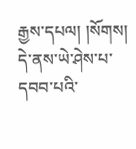རྒྱས་དཔལ། །སོགས། དེ་ནས་ཡེ་ཤེས་པ་དབབ་པའི་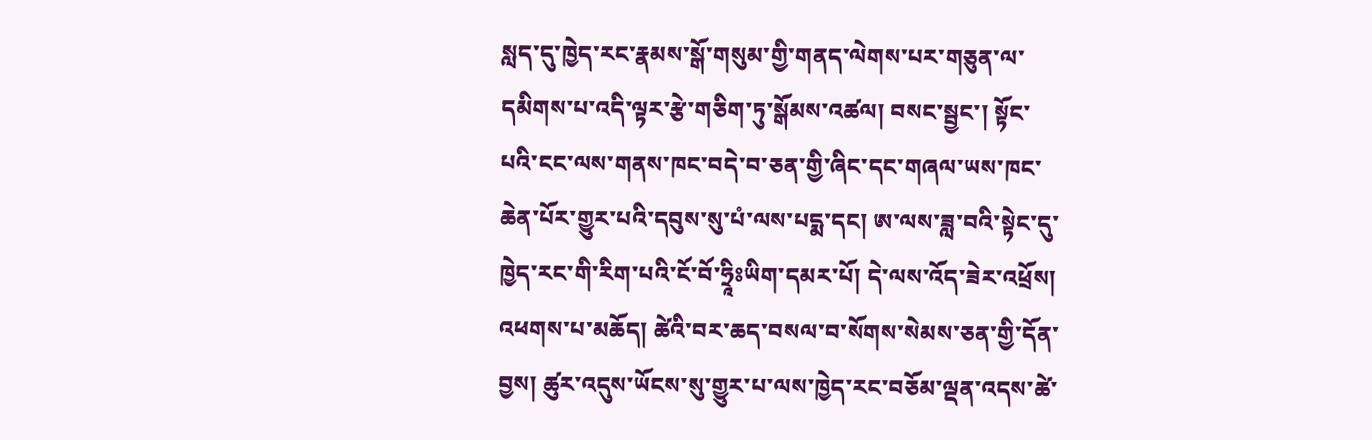སླད་དུ་ཁྱེད་རང་རྣམས་སྒོ་གསུམ་གྱི་གནད་ལེགས་པར་གཅུན་ལ་དམིགས་པ་འདི་ལྟར་རྩེ་གཅིག་ཏུ་སྒོམས་འཚལ། བསང་སྦྱང་། སྟོང་པའི་ངང་ལས་གནས་ཁང་བདེ་བ་ཅན་གྱི་ཞིང་དང་གཞལ་ཡས་ཁང་ཆེན་པོར་གྱུར་པའི་དབུས་སུ་པཾ་ལས་པདྨ་དང། ཨ་ལས་ཟླ་བའི་སྟེང་དུ་ཁྱེད་རང་གི་རིག་པའི་ངོ་བོ་ཧྲཱིཿཡིག་དམར་པོ། དེ་ལས་འོད་ཟེར་འཕྲོས། འཕགས་པ་མཆོད། ཚེའི་བར་ཆད་བསལ་བ་སོགས་སེམས་ཅན་གྱི་དོན་བྱས། ཚུར་འདུས་ཡོངས་སུ་གྱུར་པ་ལས་ཁྱེད་རང་བཅོམ་ལྡན་འདས་ཚེ་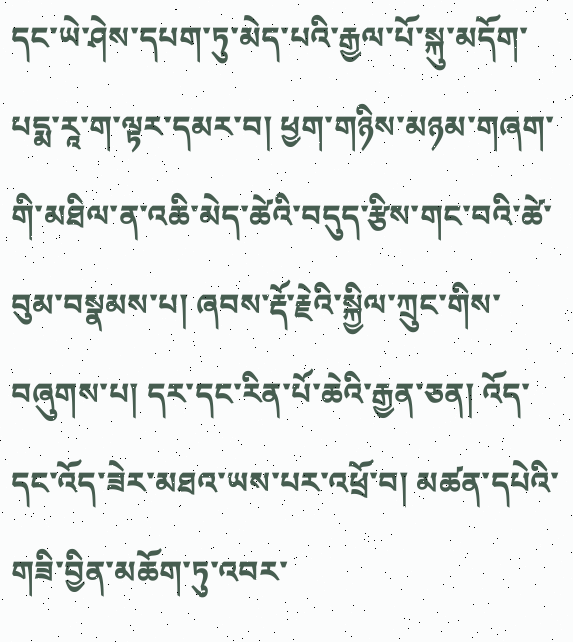དང་ཡེ་ཤེས་དཔག་ཏུ་མེད་པའི་རྒྱལ་པོ་སྐུ་མདོག་པདྨ་རཱ་ག་ལྟར་དམར་བ། ཕྱག་གཉིས་མཉམ་གཞག་གི་མཐིལ་ན་འཆི་མེད་ཚེའི་བདུད་རྩིས་གང་བའི་ཚེ་བུམ་བསྣམས་པ། ཞབས་རྡོ་རྗེའི་སྐྱིལ་ཀྲུང་གིས་བཞུགས་པ། དར་དང་རིན་པོ་ཆེའི་རྒྱན་ཅན། འོད་དང་འོད་ཟེར་མཐའ་ཡས་པར་འཕྲོ་བ། མཚན་དཔེའི་གཟི་བྱིན་མཆོག་ཏུ་འབར་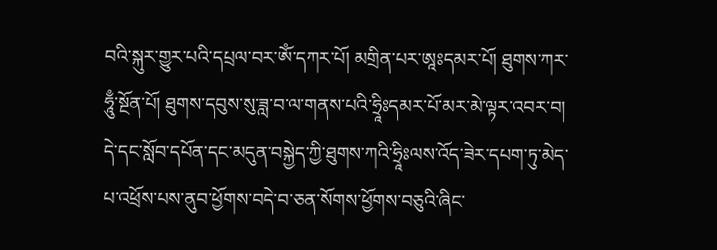བའི་སྐུར་གྱུར་པའི་དཔྲལ་བར་ཨོཾ་དཀར་པོ། མགྲིན་པར་ཨཱཿདམར་པོ། ཐུགས་ཀར་ཧཱུྃ་སྔོན་པོ། ཐུགས་དབུས་སུ་ཟླ་བ་ལ་གནས་པའི་ཧྲཱིཿདམར་པོ་མར་མེ་ལྟར་འབར་བ། དེ་དང་སློབ་དཔོན་དང་མདུན་བསྐྱེད་ཀྱི་ཐུགས་ཀའི་ཧྲཱིཿལས་འོད་ཟེར་དཔག་ཏུ་མེད་པ་འཕྲོས་པས་ནུབ་ཕྱོགས་བདེ་བ་ཅན་སོགས་ཕྱོགས་བཅུའི་ཞིང་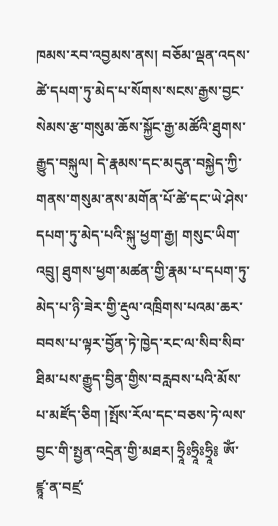ཁམས་རབ་འབྱམས་ནས། བཅོམ་ལྡན་འདས་ཚེ་དཔག་ཏུ་མེད་པ་སོགས་སངས་རྒྱས་བྱང་སེམས་རྩ་གསུམ་ཆོས་སྐྱོང་རྒྱ་མཚོའི་ཐུགས་རྒྱུད་བསྐུལ། དེ་རྣམས་དང་མདུན་བསྐྱེད་ཀྱི་གནས་གསུམ་ནས་མགོན་པོ་ཚེ་དང་ཡེ་ཤེས་དཔག་ཏུ་མེད་པའི་སྐུ་ཕྱག་རྒྱ། གསུང་ཡིག་འབྲུ། ཐུགས་ཕྱག་མཚན་གྱི་རྣམ་པ་དཔག་ཏུ་མེད་པ་ཉི་ཟེར་གྱི་རྡུལ་འཁྲིགས་པའམ་ཆར་བབས་པ་ལྟར་བྱོན་ཏེ་ཁྱེད་རང་ལ་སིབ་སིབ་ཐིམ་པས་རྒྱུད་བྱིན་གྱིས་བརླབས་པའི་མོས་པ་མཛོད་ཅིག །སྤོས་རོལ་དང་བཅས་ཏེ་ལས་བྱང་གི་སྤྱན་འདྲེན་གྱི་མཐར། ཧྲཱིཿཧྲཱིཿཧྲཱི༔ ཨོཾ་ཛྙཱ་ན་བཛྲ་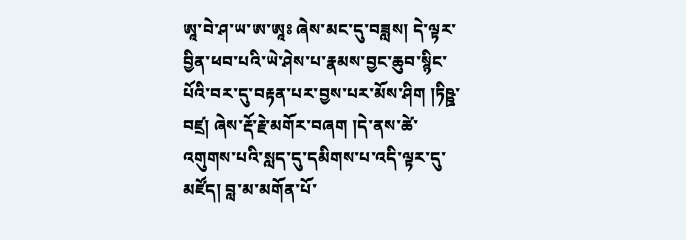ཨཱ་བེ་ཤ་ཡ་ཨ་ཨཱཿ ཞེས་མང་དུ་བཟླས། དེ་ལྟར་བྱིན་ཕབ་པའི་ཡེ་ཤེས་པ་རྣམས་བྱང་ཆུབ་སྙིང་པོའི་བར་དུ་བརྟན་པར་བྱས་པར་མོས་ཤིག །ཏིཥྛ་བཛྲ། ཞེས་རྡོ་རྗེ་མགོར་བཞག །དེ་ནས་ཚེ་འགུགས་པའི་སླད་དུ་དམིགས་པ་འདི་ལྟར་དུ་མཛོད། བླ་མ་མགོན་པོ་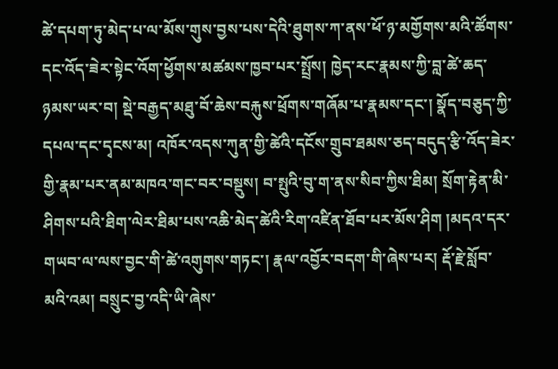ཚེ་དཔག་ཏུ་མེད་པ་ལ་མོས་གུས་བྱས་པས་དེའི་ཐུགས་ཀ་ནས་ཕོ་ཉ་མགྱོགས་མའི་ཚོགས་དང་འོད་ཟེར་སྟེང་འོག་ཕྱོགས་མཚམས་ཁྱབ་པར་སྤྲོས། ཁྱེད་རང་རྣམས་ཀྱི་བླ་ཚེ་ཆད་ཉམས་ཡར་བ། སྡེ་བརྒྱད་མཐུ་བོ་ཆེས་བརྐུས་ཕྲོགས་གཞོམ་པ་རྣམས་དང་། སྣོད་བཅུད་ཀྱི་དཔལ་དང་དྭངས་མ། འཁོར་འདས་ཀུན་གྱི་ཚེའི་དངོས་གྲུབ་ཐམས་ཅད་བདུད་རྩི་འོད་ཟེར་གྱི་རྣམ་པར་ནམ་མཁའ་གང་བར་བསྡུས། བ་སྤུའི་བུ་ག་ནས་སིབ་ཀྱིས་ཐིམ། སྲོག་རྟེན་མི་ཤིགས་པའི་ཐིག་ལེར་ཐིམ་པས་འཆི་མེད་ཚེའི་རིག་འཛིན་ཐོབ་པར་མོས་ཤིག །མདའ་དར་གཡབ་ལ་ལས་བྱང་གི་ཚེ་འགུགས་གཏང་། རྣལ་འབྱོར་བདག་གི་ཞེས་པར། རྡོ་རྗེ་སློབ་མའི་འམ། བསྲུང་བྱ་འདི་ཡི་ཞེས་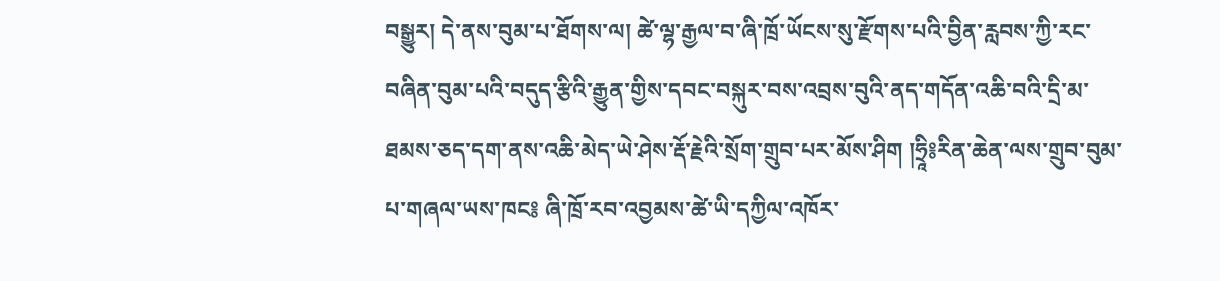བསྒྱུར། དེ་ནས་བུམ་པ་ཐོགས་ལ། ཚེ་ལྷ་རྒྱལ་བ་ཞི་ཁྲོ་ཡོངས་སུ་རྫོགས་པའི་བྱིན་རླབས་ཀྱི་རང་བཞིན་བུམ་པའི་བདུད་རྩིའི་རྒྱུན་གྱིས་དབང་བསྐུར་བས་འབྲས་བུའི་ནད་གདོན་འཆི་བའི་དྲི་མ་ཐམས་ཅད་དག་ནས་འཆི་མེད་ཡེ་ཤེས་རྡོ་རྗེའི་སྲོག་གྲུབ་པར་མོས་ཤིག །ཧྲཱི༔རིན་ཆེན་ལས་གྲུབ་བུམ་པ་གཞལ་ཡས་ཁང༔ ཞི་ཁྲོ་རབ་འབྱམས་ཚེ་ཡི་དཀྱིལ་འཁོར་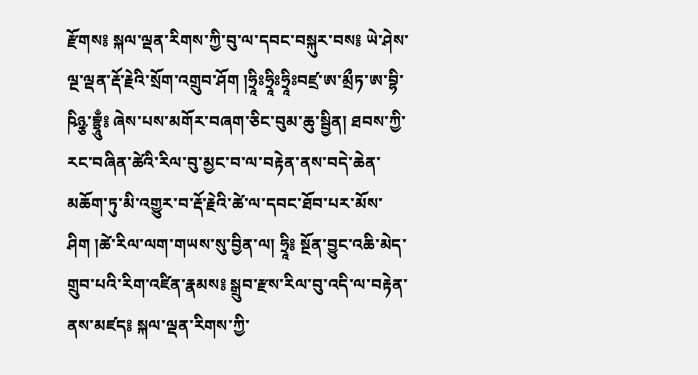རྫོགས༔ སྐལ་ལྡན་རིགས་ཀྱི་བུ་ལ་དབང་བསྐུར་བས༔ ཡེ་ཤེས་ལྔ་ལྡན་རྡོ་རྗེའི་སྲོག་འགྲུབ་ཤོག །ཧྲཱིཿཧྲཱིཿཧྲཱིཿབཛྲ་ཨ་མྲྀཏ་ཨ་བྷི་ཥིཉྩ་བྷྲཱུྃ༔ ཞེས་པས་མགོར་བཞག་ཅིང་བུམ་ཆུ་སྦྱིན། ཐབས་ཀྱི་རང་བཞིན་ཚེའི་རིལ་བུ་མྱང་བ་ལ་བརྟེན་ནས་བདེ་ཆེན་མཆོག་ཏུ་མི་འགྱུར་བ་རྡོ་རྗེའི་ཚེ་ལ་དབང་ཐོབ་པར་མོས་ཤིག །ཚེ་རིལ་ལག་གཡས་སུ་བྱིན་ལ། ཧྲཱི༔ སྔོན་བྱུང་འཆི་མེད་གྲུབ་པའི་རིག་འཛིན་རྣམས༔ སྒྲུབ་རྫས་རིལ་བུ་འདི་ལ་བརྟེན་ནས་མཛད༔ སྐལ་ལྡན་རིགས་ཀྱི་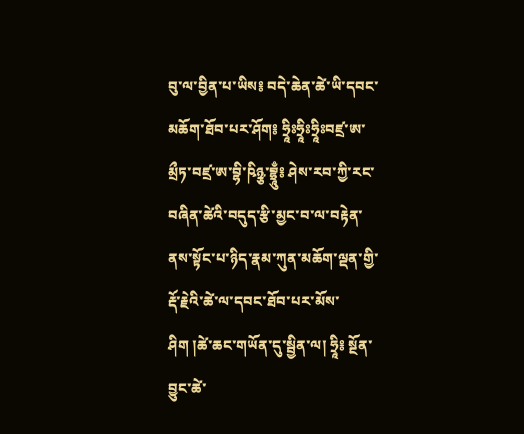བུ་ལ་བྱིན་པ་ཡིས༔ བདེ་ཆེན་ཚེ་ཡི་དབང་མཆོག་ཐོབ་པར་ཤོག༔ ཧྲཱིཿཧྲཱིཿཧྲཱིཿབཛྲ་ཨ་མྲྀཏ་བཛྲ་ཨ་བྷི་ཥིཉྩ་བྷྲཱུྃ༔ ཤེས་རབ་ཀྱི་རང་བཞིན་ཚེའི་བདུད་རྩི་མྱང་བ་ལ་བརྟེན་ནས་སྟོང་པ་ཉིད་རྣམ་ཀུན་མཆོག་ལྡན་གྱི་རྡོ་རྗེའི་ཚེ་ལ་དབང་ཐོབ་པར་མོས་ཤིག །ཚེ་ཆང་གཡོན་དུ་སྦྱིན་ལ། ཧྲཱི༔ སྔོན་བྱུང་ཚེ་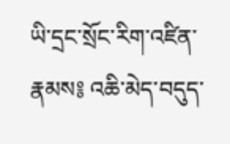ཡི་དྲང་སྲོང་རིག་འཛིན་རྣམས༔ འཆི་མེད་བདུད་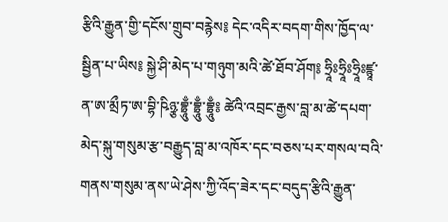རྩིའི་རྒྱུན་གྱི་དངོས་གྲུབ་བརྙེས༔ དེང་འདིར་བདག་གིས་ཁྱོད་ལ་སྦྱིན་པ་ཡིས༔ སྐྱེ་ཤི་མེད་པ་གཉུག་མའི་ཚེ་ཐོབ་ཤོག༔ ཧྲཱིཿཧྲཱིཿཧྲཱིཿཛྙཱ་ན་ཨ་མྲྀཏ་ཨ་བྷི་ཥིཉྩ་བྷྲཱུྃ་བྷྲཱུྃ་བྷྲཱུྃ༔ ཚེའི་འབྲང་རྒྱས་བླ་མ་ཚེ་དཔག་མེད་སྐུ་གསུམ་རྩ་བརྒྱུད་བླ་མ་འཁོར་དང་བཅས་པར་གསལ་བའི་གནས་གསུམ་ནས་ཡེ་ཤེས་ཀྱི་འོད་ཟེར་དང་བདུད་རྩིའི་རྒྱུན་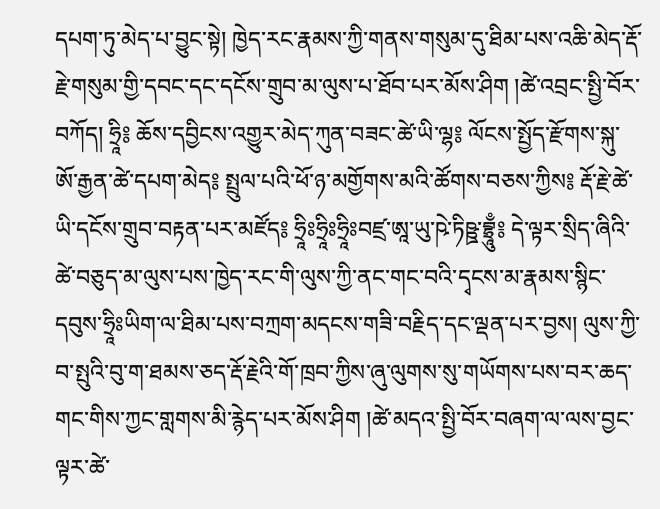དཔག་ཏུ་མེད་པ་བྱུང་སྟེ། ཁྱེད་རང་རྣམས་ཀྱི་གནས་གསུམ་དུ་ཐིམ་པས་འཆི་མེད་རྡོ་རྗེ་གསུམ་གྱི་དབང་དང་དངོས་གྲུབ་མ་ལུས་པ་ཐོབ་པར་མོས་ཤིག །ཚེ་འབྲང་སྤྱི་བོར་བཀོད། ཧྲཱི༔ ཆོས་དབྱིངས་འགྱུར་མེད་ཀུན་བཟང་ཚེ་ཡི་ལྷ༔ ལོངས་སྤྱོད་རྫོགས་སྐུ་ཨོ་རྒྱན་ཚེ་དཔག་མེད༔ སྤྲུལ་པའི་ཕོ་ཉ་མགྱོགས་མའི་ཚོགས་བཅས་ཀྱིས༔ རྡོ་རྗེ་ཚེ་ཡི་དངོས་གྲུབ་བརྟན་པར་མཛོད༔ ཧྲཱིཿཧྲཱིཿཧྲཱིཿབཛྲ་ཨཱ་ཡུ་ཥེ་ཏིཥྛ་བྷྲཱུྃ༔ དེ་ལྟར་སྲིད་ཞིའི་ཚེ་བཅུད་མ་ལུས་པས་ཁྱེད་རང་གི་ལུས་ཀྱི་ནང་གང་བའི་དྭངས་མ་རྣམས་སྙིང་དབུས་ཧྲཱིཿཡིག་ལ་ཐིམ་པས་བཀྲག་མདངས་གཟི་བརྗིད་དང་ལྡན་པར་བྱས། ལུས་ཀྱི་བ་སྤུའི་བུ་ག་ཐམས་ཅད་རྡོ་རྗེའི་གོ་ཁྲབ་ཀྱིས་ཞུ་ལུགས་སུ་གཡོགས་པས་བར་ཆད་གང་གིས་ཀྱང་གླགས་མི་རྙེད་པར་མོས་ཤིག །ཚེ་མདའ་སྤྱི་བོར་བཞག་ལ་ལས་བྱང་ལྟར་ཚེ་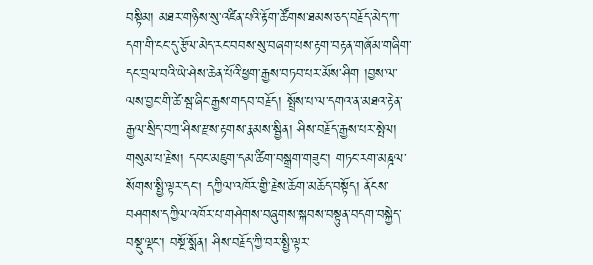བསྟིམ། མཐར་གཉིས་སུ་འཛིན་པའི་རྟོག་ཚོགས་ཐམས་ཅད་བརྗོད་མེད་ཀ་དག་གི་ངང་དུ་རྩོལ་མེད་རང་བབས་སུ་བཞག་པས་རྟག་བརྟན་གཞོམ་གཞིག་དང་བྲལ་བའི་ཡེ་ཤེས་ཆེན་པོའི་ཕྱག་རྒྱས་བཏབ་པར་མོས་ཤིག །བྱས་ལ་ལས་བྱང་གི་ཚེ་སྦ་ཞིང་རྒྱས་གདབ་བརྗོད། སྤྲོས་པ་ལ་དགའ་ན་མཐའ་རྟེན་རྒྱལ་སྲིད་བཀྲ་ཤིས་རྫས་རྟགས་རྣམས་སྦྱིན། ཤིས་བརྗོད་རྒྱས་པར་སྤེལ། གསུམ་པ་རྗེས། དབང་མཇུག་དམ་ཚིག་བསྒྲག་གཟུང་། གཏང་རག་མཎྜལ་སོགས་སྤྱི་ལྟར་དང། དཀྱིལ་འཁོར་གྱི་རྗེས་ཆོག་མཆོད་བསྟོད། ནོངས་བཤགས་དཀྱིལ་འཁོར་པ་གཤེགས་བཞུགས་སྐབས་བསྟུན་བདག་བསྐྱེད་བསྡུ་ལྡང་། བསྔོ་སྨོན། ཤིས་བརྗོད་ཀྱི་བར་སྤྱི་ལྟར་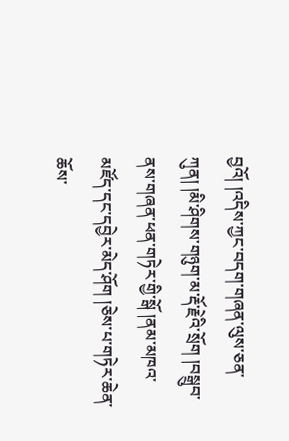བྱའོ། །འདིས་ཀྱང་བདག་གཞན་ལུས་ཅན་ཀུན། །མི་ཤིགས་གཉུག་མ་རྡོ་རྗེའི་སྲོག །བསྒྲུབ་ནས་གཞན་ཕན་གཏེར་གྱི་སྒོ །ནམ་མཁའ་མཛོད་དང་དབྱེར་མེད་ཤོག །ཅེས་པ་གཏེར་ཆེན་ཆོས་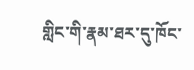གླིང་གི་རྣམ་ཐར་དུ་ཁོང་